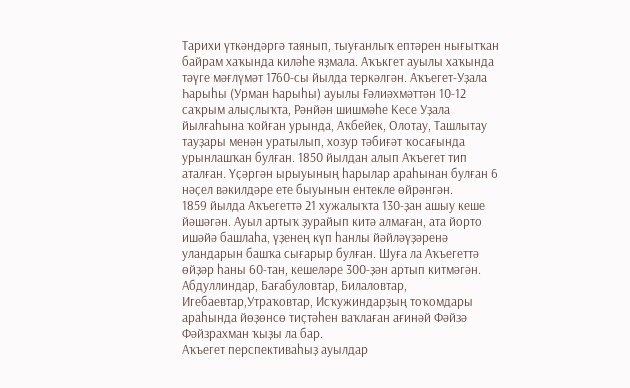Тарихи үткәндәргә таянып, тыуғанлыҡ ептәрен нығытҡан байрам хаҡында киләһе яҙмала. Аҡъкгет ауылы хаҡында тәүге мәғлүмәт 1760-сы йылда теркәлгән. Аҡъегет-Уҙала Һарыһы (Урман Һарыһы) ауылы Ғәлиәхмәттән 10-12 саҡрым алыҫлыҡта, Рәнйән шишмәһе Кесе Уҙала йылғаһына ҡойған урында, Аҡбейек, Олотау, Ташлытау тауҙары менән уратылып, хозур тәбиғәт ҡосағында урынлашҡан булған. 1850 йылдан алып Аҡъегет тип аталған. Үҫәргән ырыуының һарылар араһынан булған 6 нәҫел вәкилдәре ете быуынын ентекле өйрәнгән.
1859 йылда Аҡъегеттә 21 хужалыҡта 130-ҙан ашыу кеше йәшәгән. Ауыл артыҡ ҙурайып китә алмаған, ата йорто ишәйә башлаһа, үҙенең күп һанлы йәйләүҙәренә уландарын башҡа сығарыр булған. Шуға ла Аҡъегеттә өйҙәр һаны 60-тан, кешеләре 300-ҙән артып китмәгән. Абдуллиндар, Бағабуловтар, Билаловтар, Игебаевтар,Утраҡовтар, Исҡужиндарҙың тоҡомдары араһында йөҙөнсө тиҫтәһен ваҡлаған ағинәй Фәйзә Фәйзрахман ҡыҙы ла бар.
Аҡъегет перспективаһыҙ ауылдар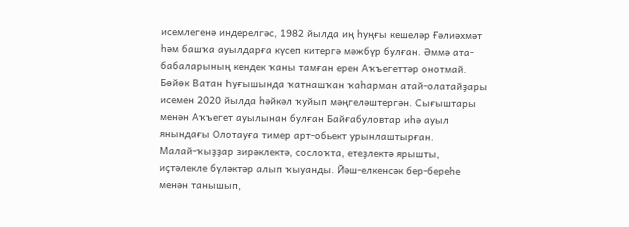исемлегенә индерелгәс, 1982 йылда иң һуңғы кешеләр Ғәлиәхмәт һәм башҡа ауылдарға күсеп китергә мәжбүр булған. Әммә ата-бабаларының кендек ҡаны тамған ерен Аҡъегеттәр онотмай. Бөйөк Ватан Һуғышында ҡатнашҡан ҡаһарман атай-олатайҙары исемен 2020 йылда һәйкәл ҡуйып мәңгеләштергән. Сығыштары менән Аҡъегет ауылынан булған Байғабуловтар иһә ауыл янындағы Олотауға тимер арт-обьект урынлаштырған.
Малай-ҡыҙҙар зирәклектә, сослоҡта, етеҙлектә ярышты, иҫтәлекле бүләктәр алып ҡыуанды. Йәш-елкенсәк бер-береһе менән танышып,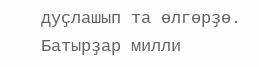дуҫлашып та өлгөрҙө. Батырҙар милли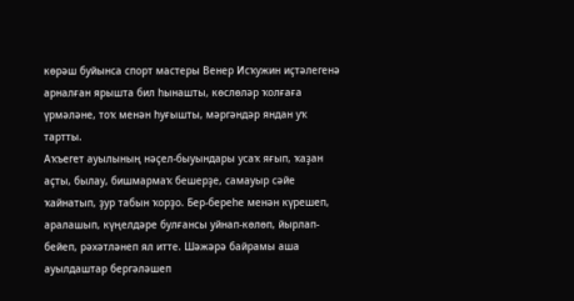көрәш буйынса спорт мастеры Венер Исҡужин иҫтәлегенә арналған ярышта бил һынашты, көслөләр ҡолғаға үрмәләне, тоҡ менән һуғышты, мәргәндәр яндан уҡ тартты.
Аҡъегет ауылының нәҫел-быуындары усаҡ яғып, ҡаҙан аҫты, былау, бишмармаҡ бешерҙе, самауыр сәйе ҡайнатып, ҙур табын ҡорҙо. Бер-береһе менән күрешеп, аралашып, күңелдәре булғансы уйнап-көлөп, йырлап-бейеп, рәхәтләнеп ял итте. Шәжәрә байрамы аша ауылдаштар бергәләшеп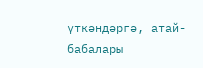үткәндәргә, атай-бабалары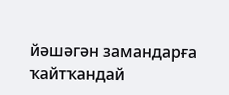йәшәгән замандарға ҡайтҡандай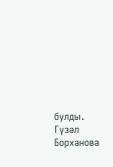булды.
Гүзәл Борханова